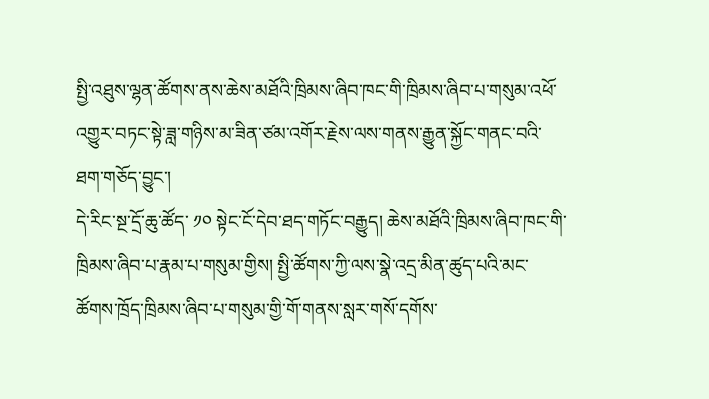སྤྱི་འཐུས་ལྷན་ཚོགས་ནས་ཆེས་མཐོའི་ཁྲིམས་ཞིབ་ཁང་གི་ཁྲིམས་ཞིབ་པ་གསུམ་འཕོ་འགྱུར་བཏང་སྟེ་ཟླ་གཉིས་མ་ཟིན་ཙམ་འགོར་རྗེས་ལས་གནས་རྒྱུན་སྐྱོང་གནང་བའི་ཐག་གཅོད་བྱུང་།
དེ་རིང་སྔ་དྲོ་ཆུ་ཚོད་ ༡༠ སྟེང་ངོ་དེབ་ཐད་གཏོང་བརྒྱུད། ཆེས་མཐོའི་ཁྲིམས་ཞིབ་ཁང་གི་ཁྲིམས་ཞིབ་པ་རྣམ་པ་གསུམ་གྱིས། སྤྱི་ཚོགས་ཀྱི་ལས་སྣེ་འདྲ་མིན་ཚུད་པའི་མང་ཚོགས་ཁྲོད་ཁྲིམས་ཞིབ་པ་གསུམ་གྱི་གོ་གནས་སླར་གསོ་དགོས་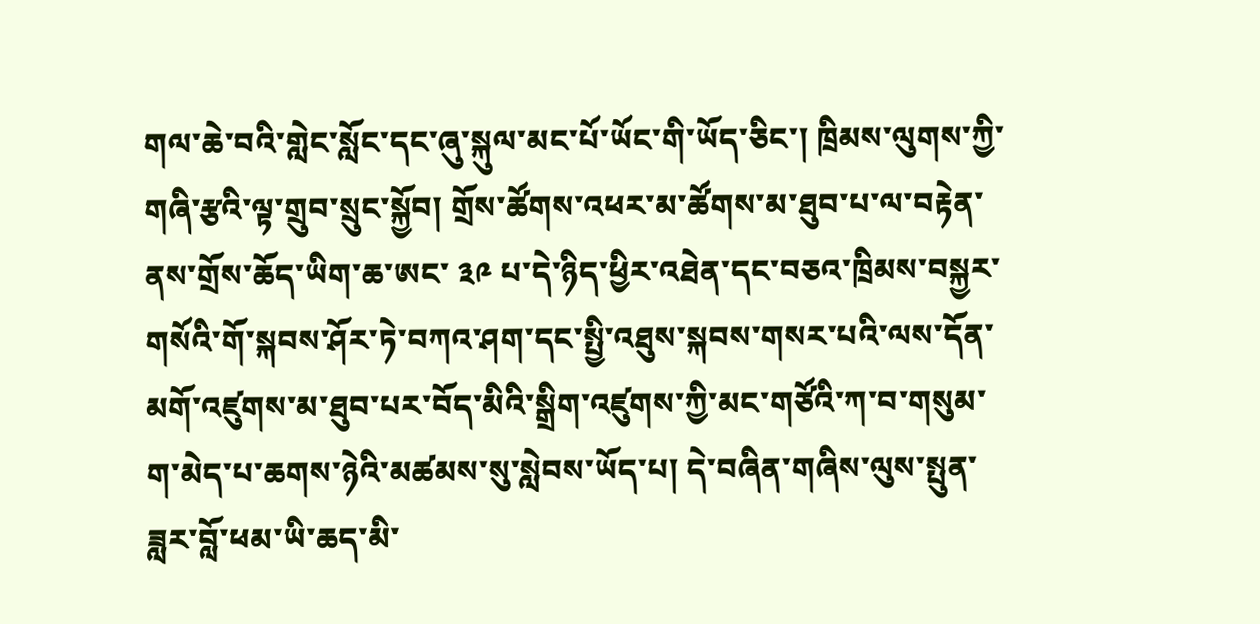གལ་ཆེ་བའི་གླེང་སློང་དང་ཞུ་སྐུལ་མང་པོ་ཡོང་གི་ཡོད་ཅིང་། ཁྲིམས་ལུགས་ཀྱི་གཞི་རྩའི་ལྟ་གྲུབ་སྲུང་སྐྱོབ། གྲོས་ཚོགས་འཕར་མ་ཚོགས་མ་ཐུབ་པ་ལ་བརྟེན་ནས་གྲོས་ཆོད་ཡིག་ཆ་ཨང་ ༣༩ པ་དེ་ཉིད་ཕྱིར་འཐེན་དང་བཅའ་ཁྲིམས་བསྐྱར་གསོའི་གོ་སྐབས་ཤོར་ཏེ་བཀའ་ཤག་དང་སྤྱི་འཐུས་སྐབས་གསར་པའི་ལས་དོན་མགོ་འཛུགས་མ་ཐུབ་པར་བོད་མིའི་སྒྲིག་འཛུགས་ཀྱི་མང་གཙོའི་ཀ་བ་གསུམ་ག་མེད་པ་ཆགས་ཉེའི་མཚམས་སུ་སླེབས་ཡོད་པ། དེ་བཞིན་གཞིས་ལུས་སྤུན་ཟླར་བློ་ཕམ་ཡི་ཆད་མི་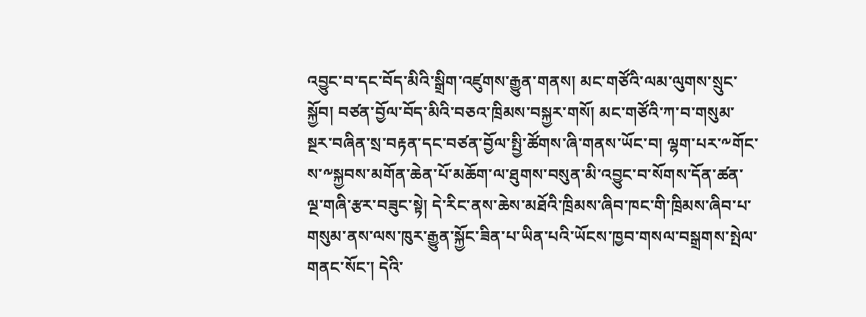འབྱུང་བ་དང་བོད་མིའི་སྒྲིག་འཛུགས་རྒྱུན་གནས། མང་གཙོའི་ལམ་ལུགས་སྲུང་སྐྱོབ། བཙན་བྱོལ་བོད་མིའི་བཅའ་ཁྲིམས་བསྐྱར་གསོ། མང་གཙོའི་ཀ་བ་གསུམ་སྔར་བཞིན་སྲ་བརྟན་དང་བཙན་བྱོལ་སྤྱི་ཚོགས་ཞི་གནས་ཡོང་བ། ལྷག་པར་༸གོང་ས་༸སྐྱབས་མགོན་ཆེན་པོ་མཆོག་ལ་ཐུགས་བསུན་མི་འབྱུང་བ་སོགས་དོན་ཚན་ལྔ་གཞི་རྩར་བཟུང་སྟེ། དེ་རིང་ནས་ཆེས་མཐོའི་ཁྲིམས་ཞིབ་ཁང་གི་ཁྲིམས་ཞིབ་པ་གསུམ་ནས་ལས་ཁུར་རྒྱུན་སྐྱོང་ཟིན་པ་ཡིན་པའི་ཡོངས་ཁྱབ་གསལ་བསྒྲགས་སྤེལ་གནང་སོང་། དེའི་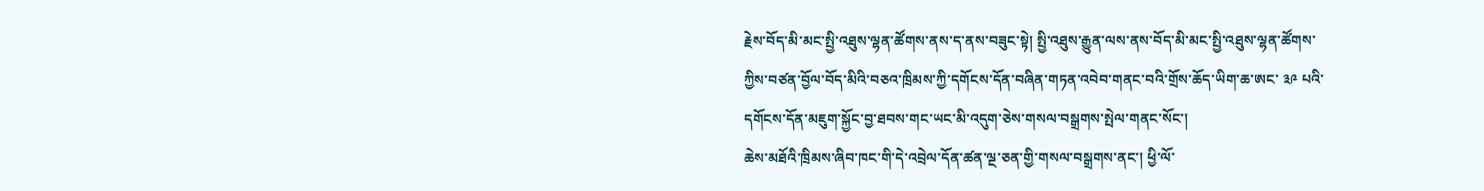རྗེས་བོད་མི་མང་སྤྱི་འཐུས་ལྷན་ཚོགས་ནས་ད་ནས་བཟུང་སྟེ། སྤྱི་འཐུས་རྒྱུན་ལས་ནས་བོད་མི་མང་སྤྱི་འཐུས་ལྷན་ཚོགས་ཀྱིས་བཙན་བྱོལ་བོད་མིའི་བཅའ་ཁྲིམས་ཀྱི་དགོངས་དོན་བཞིན་གཏན་འབེབ་གནང་བའི་གྲོས་ཆོད་ཡིག་ཆ་ཨང་ ༣༩ པའི་དགོངས་དོན་མཇུག་སྐྱོང་བྱ་ཐབས་གང་ཡང་མི་འདུག་ཅེས་གསལ་བསྒྲགས་སྤེལ་གནང་སོང་།
ཆེས་མཐོའི་ཁྲིམས་ཞིབ་ཁང་གི་དེ་འབྲེལ་དོན་ཚན་ལྔ་ཅན་གྱི་གསལ་བསྒྲགས་ནང་། ཕྱི་ལོ་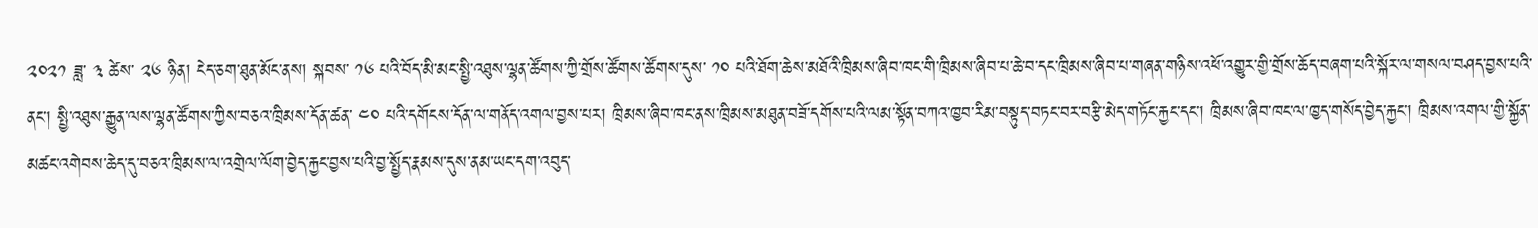༢༠༢༡ ཟླ་ ༣ ཚེས་ ༢༦ ཉིན། ངེད་ཅག་ཐུན་མོང་ནས། སྐབས་ ༡༦ པའི་བོད་མི་མང་སྤྱི་འཐུས་ལྷན་ཚོགས་ཀྱི་གྲོས་ཚོགས་ཚོགས་དུས་ ༡༠ པའི་ཐོག་ཆེས་མཐོའི་ཁྲིམས་ཞིབ་ཁང་གི་ཁྲིམས་ཞིབ་པ་ཆེ་བ་དང་ཁྲིམས་ཞིབ་པ་གཞན་གཉིས་འཕོ་འགྱུར་གྱི་གྲོས་ཆོད་བཞག་པའི་སྐོར་ལ་གསལ་བཤད་བྱས་པའི་ནང་། སྤྱི་འཐུས་རྒྱུན་ལས་ལྷན་ཚོགས་ཀྱིས་བཅའ་ཁྲིམས་དོན་ཚན་ ༤༠ པའི་དགོངས་དོན་ལ་གནོད་འགལ་བྱས་པར། ཁྲིམས་ཞིབ་ཁང་ནས་ཁྲིམས་མཐུན་བཟོ་དགོས་པའི་ལམ་སྟོན་བཀའ་ཁྱབ་རིམ་བསྟུད་བཏང་བར་བརྩི་མེད་གཏོང་རྐྱང་དང་། ཁྲིམས་ཞིབ་ཁང་ལ་ཁྱད་གསོད་བྱེད་རྐྱང་། ཁྲིམས་འགལ་གྱི་སྐྱོན་མཚང་འགེབས་ཆེད་དུ་བཅའ་ཁྲིམས་ལ་འགྲེལ་ལོག་བྱེད་རྐྱང་བྱས་པའི་བྱ་སྤྱོད་རྣམས་དུས་ནམ་ཡང་དག་འབུད་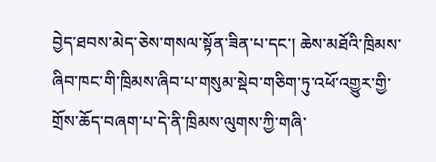བྱེད་ཐབས་མེད་ཅེས་གསལ་སྟོན་ཟིན་པ་དང་། ཆེས་མཐོའི་ཁྲིམས་ཞིབ་ཁང་གི་ཁྲིམས་ཞིབ་པ་གསུམ་སྡེབ་གཅིག་ཏུ་འཕོ་འགྱུར་གྱི་གྲོས་ཆོད་བཞག་པ་དེ་ནི་ཁྲིམས་ལུགས་ཀྱི་གཞི་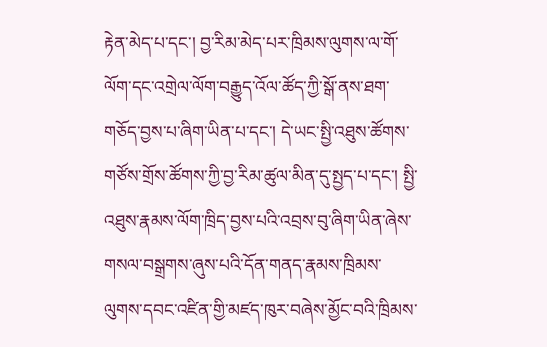རྟེན་མེད་པ་དང་། བྱ་རིམ་མེད་པར་ཁྲིམས་ལུགས་ལ་གོ་ལོག་དང་འགྲེལ་ལོག་བརྒྱུད་འོལ་ཚོད་ཀྱི་སྒོ་ནས་ཐག་གཅོད་བྱས་པ་ཞིག་ཡིན་པ་དང་། དེ་ཡང་སྤྱི་འཐུས་ཚོགས་གཙོས་གྲོས་ཚོགས་ཀྱི་བྱ་རིམ་ཚུལ་མིན་དུ་སྤྱད་པ་དང་། སྤྱི་འཐུས་རྣམས་ལོག་ཁྲིད་བྱས་པའི་འབྲས་བུ་ཞིག་ཡིན་ཞེས་གསལ་བསྒྲགས་ཞུས་པའི་དོན་གནད་རྣམས་ཁྲིམས་ལུགས་དབང་འཛིན་གྱི་མཛད་ཁུར་བཞེས་མྱོང་བའི་ཁྲིམས་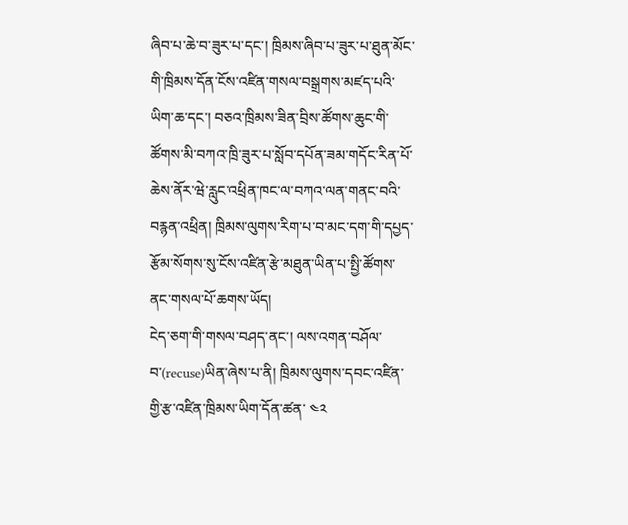ཞིབ་པ་ཆེ་བ་ཟུར་པ་དང་། ཁྲིམས་ཞིབ་པ་ཟུར་པ་ཐུན་མོང་གི་ཁྲིམས་དོན་ངོས་འཛིན་གསལ་བསྒྲགས་མཛད་པའི་ཡིག་ཆ་དང་། བཅའ་ཁྲིམས་ཟིན་བྲིས་ཚོགས་ཆུང་གི་ཚོགས་མི་བཀའ་ཁྲི་ཟུར་པ་སློབ་དཔོན་ཟམ་གདོང་རིན་པོ་ཆེས་ནོར་ཝེ་རླུང་འཕྲིན་ཁང་ལ་བཀའ་ལན་གནང་བའི་བརྙན་འཕྲིན། ཁྲིམས་ལུགས་རིག་པ་བ་མང་དག་གི་དཔྱད་རྩོམ་སོགས་སུ་ངོས་འཛིན་རྩེ་མཐུན་ཡིན་པ་སྤྱི་ཚོགས་ནང་གསལ་པོ་ཆགས་ཡོད།
ངེད་ཅག་གི་གསལ་བཤད་ནང་། ལས་འགན་བཤོལ་བ་(recuse)ཡིན་ཞེས་པ་ནི། ཁྲིམས་ལུགས་དབང་འཛིན་གྱི་རྩ་འཛིན་ཁྲིམས་ཡིག་དོན་ཚན་ ༤༢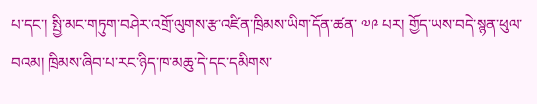པ་དང་། སྤྱི་མང་གཏུག་བཤེར་འགྲོ་ལུགས་རྩ་འཛིན་ཁྲིམས་ཡིག་དོན་ཚན་ ༧༩ པར། གྱོད་ཡས་བདེ་སྙན་ཕུལ་བའམ། ཁྲིམས་ཞིབ་པ་རང་ཉིད་ཁ་མཆུ་དེ་དང་དམིགས་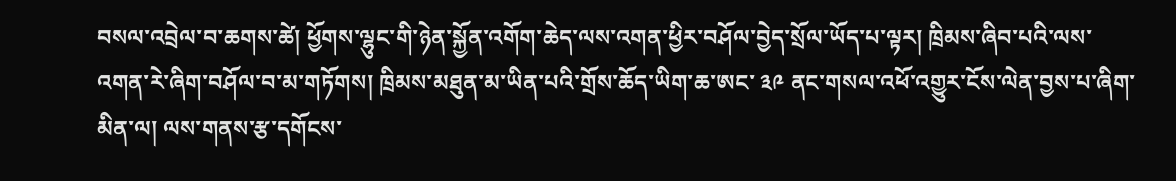བསལ་འབྲེལ་བ་ཆགས་ཚེ། ཕྱོགས་ལྷུང་གི་ཉེན་སྐྱོན་འགོག་ཆེད་ལས་འགན་ཕྱིར་བཤོལ་བྱེད་སྲོལ་ཡོད་པ་ལྟར། ཁྲིམས་ཞིབ་པའི་ལས་འགན་རེ་ཞིག་བཤོལ་བ་མ་གཏོགས། ཁྲིམས་མཐུན་མ་ཡིན་པའི་གྲོས་ཆོད་ཡིག་ཆ་ཨང་ ༣༩ ནང་གསལ་འཕོ་འགྱུར་ངོས་ལེན་བྱས་པ་ཞིག་མིན་ལ། ལས་གནས་རྩ་དགོངས་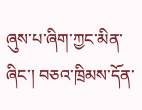ཞུས་པ་ཞིག་ཀྱང་མིན་ཞིང་། བཅའ་ཁྲིམས་དོན་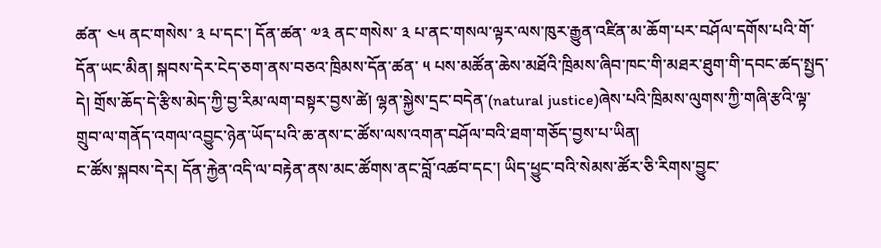ཚན་ ༤༥ ནང་གསེས་ ༣ པ་དང་། དོན་ཚན་ ༧༣ ནང་གསེས་ ༣ པ་ནང་གསལ་ལྟར་ལས་ཁུར་རྒྱུན་འཛིན་མ་ཆོག་པར་བཤོལ་དགོས་པའི་གོ་དོན་ཡང་མིན། སྐབས་དེར་ངེད་ཅག་ནས་བཅའ་ཁྲིམས་དོན་ཚན་ ༥ པས་མཚོན་ཆེས་མཐོའི་ཁྲིམས་ཞིབ་ཁང་གི་མཐར་ཐུག་གི་དབང་ཚད་སྤྱད་དེ། གྲོས་ཆོད་དེ་རྩིས་མེད་ཀྱི་བྱ་རིམ་ལག་བསྟར་བྱས་ཚེ། ལྷན་སྐྱེས་དྲང་བདེན་(natural justice)ཞེས་པའི་ཁྲིམས་ལུགས་ཀྱི་གཞི་རྩའི་ལྟ་གྲུབ་ལ་གནོད་འགལ་འབྱུང་ཉེན་ཡོད་པའི་ཆ་ནས་ང་ཚོས་ལས་འགན་བཤོལ་བའི་ཐག་གཅོད་བྱས་པ་ཡིན།
ང་ཚོས་སྐབས་དེར། དོན་རྐྱེན་འདི་ལ་བརྟེན་ནས་མང་ཚོགས་ནང་བློ་འཚབ་དང་། ཡིད་ཕྱུང་བའི་སེམས་ཚོར་ཅི་རིགས་བྱུང་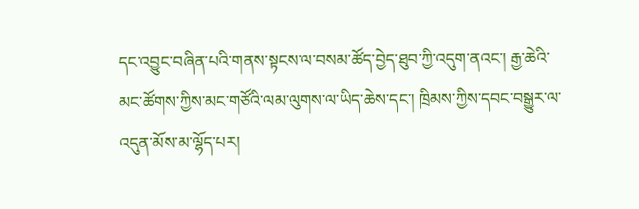དང་འབྱུང་བཞིན་པའི་གནས་སྟངས་ལ་བསམ་ཚོད་བྱེད་ཐུབ་ཀྱི་འདུག་ནའང་། རྒྱ་ཆེའི་མང་ཚོགས་ཀྱིས་མང་གཙོའི་ལམ་ལུགས་ལ་ཡིད་ཆེས་དང་། ཁྲིམས་ཀྱིས་དབང་བསྒྱུར་ལ་འདུན་མོས་མ་ལྷོད་པར།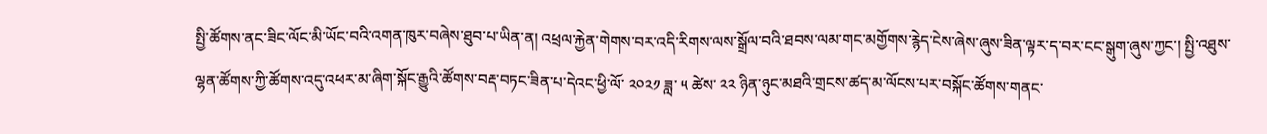སྤྱི་ཚོགས་ནང་ཟིང་ལོང་མི་ཡོང་བའི་འགན་ཁུར་བཞེས་ཐུབ་པ་ཡིན་ན། འཕྲལ་རྐྱེན་གེགས་བར་འདི་རིགས་ལས་སྒྲོལ་བའི་ཐབས་ལམ་གང་མགྱོགས་རྙེད་ངེས་ཞེས་ཞུས་ཟིན་ལྟར་ད་བར་ངང་སྒུག་ཞུས་ཀྱང་། སྤྱི་འཐུས་ལྷན་ཚོགས་ཀྱི་ཚོགས་འདུ་འཕར་མ་ཞིག་སྐོང་རྒྱུའི་ཚོགས་བརྡ་བཏང་ཟིན་པ་དེའང་ཕྱི་ལོ་ ༢༠༢༡ ཟླ་ ༥ ཚེས་ ༢༢ ཉིན་ཉུང་མཐའི་གྲངས་ཚད་མ་ལོངས་པར་བསྐོང་ཚོགས་གནང་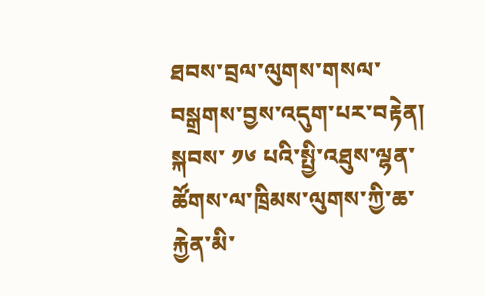ཐབས་བྲལ་ལུགས་གསལ་བསྒྲགས་བྱས་འདུག་པར་བརྟེན། སྐབས་ ༡༦ པའི་སྤྱི་འཐུས་ལྷན་ཚོགས་ལ་ཁྲིམས་ལུགས་ཀྱི་ཆ་རྐྱེན་མི་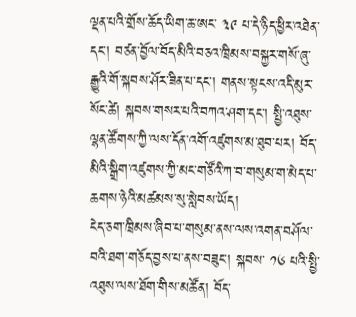ལྡན་པའི་གྲོས་ཆོད་ཡིག་ཆ་ཨང་ ༣༩ པ་དེ་ཉིད་ཕྱིར་འཐེན་དང་། བཙན་བྱོལ་བོད་མིའི་བཅའ་ཁྲིམས་བསྐྱར་གསོ་ཞུ་རྒྱུའི་གོ་སྐབས་ཤོར་ཟིན་པ་དང་། གནས་སྟངས་འདི་མུར་སོང་ཚེ། སྐབས་གསར་པའི་བཀའ་ཤག་དང་། སྤྱི་འཐུས་ལྷན་ཚོགས་ཀྱི་ལས་དོན་འགོ་འཛུགས་མ་ཐུབ་པར། བོད་མིའི་སྒྲིག་འཛུགས་ཀྱི་མང་གཙོའི་ཀ་བ་གསུམ་ག་མེད་པ་ཆགས་ཉེའི་མཚམས་སུ་སླེབས་ཡོད།
ངེད་ཅག་ཁྲིམས་ཞིབ་པ་གསུམ་ནས་ལས་འགན་བཤོལ་བའི་ཐག་གཅོད་བྱས་པ་ནས་བཟུང་། སྐབས་ ༡༦ པའི་སྤྱི་འཐུས་ལས་ཐོག་གིས་མཚོན། བོད་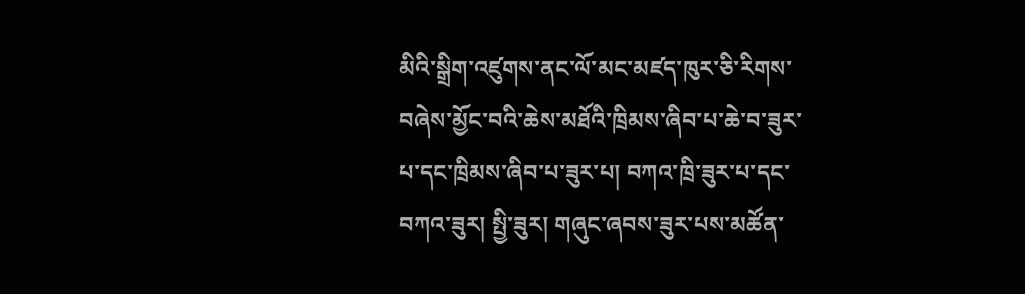མིའི་སྒྲིག་འཛུགས་ནང་ལོ་མང་མཛད་ཁུར་ཅི་རིགས་བཞེས་མྱོང་བའི་ཆེས་མཐོའི་ཁྲིམས་ཞིབ་པ་ཆེ་བ་ཟུར་པ་དང་ཁྲིམས་ཞིབ་པ་ཟུར་པ། བཀའ་ཁྲི་ཟུར་པ་དང་བཀའ་ཟུར། སྤྱི་ཟུར། གཞུང་ཞབས་ཟུར་པས་མཚོན་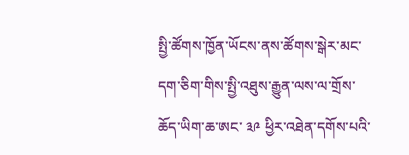སྤྱི་ཚོགས་ཁྱོན་ཡོངས་ནས་ཚོགས་སྒེར་མང་དག་ཅིག་གིས་སྤྱི་འཐུས་རྒྱུན་ལས་ལ་གྲོས་ཆོད་ཡིག་ཆ་ཨང་ ༣༩ ཕྱིར་འཐེན་དགོས་པའི་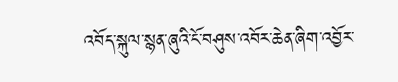འབོད་སྐུལ་སྙན་ཞུའི་ངོ་བཤུས་འབོར་ཆེན་ཞིག་འབྱོར་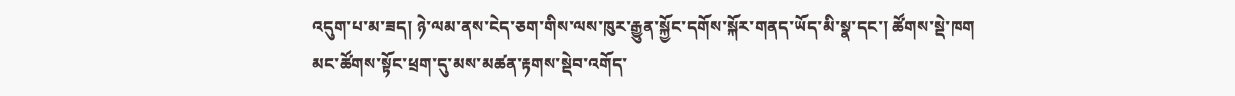འདུག་པ་མ་ཟད། ཉེ་ལམ་ནས་ངེད་ཅག་གིས་ལས་ཁུར་རྒྱུན་སྐྱོང་དགོས་སྐོར་གནད་ཡོད་མི་སྣ་དང་། ཚོགས་སྡེ་ཁག མང་ཚོགས་སྟོང་ཕྲག་དུ་མས་མཚན་རྟགས་སྡེབ་འགོད་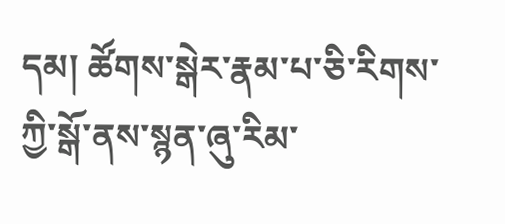དམ། ཚོགས་སྒེར་རྣམ་པ་ཅི་རིགས་ཀྱི་སྒོ་ནས་སྙན་ཞུ་རིམ་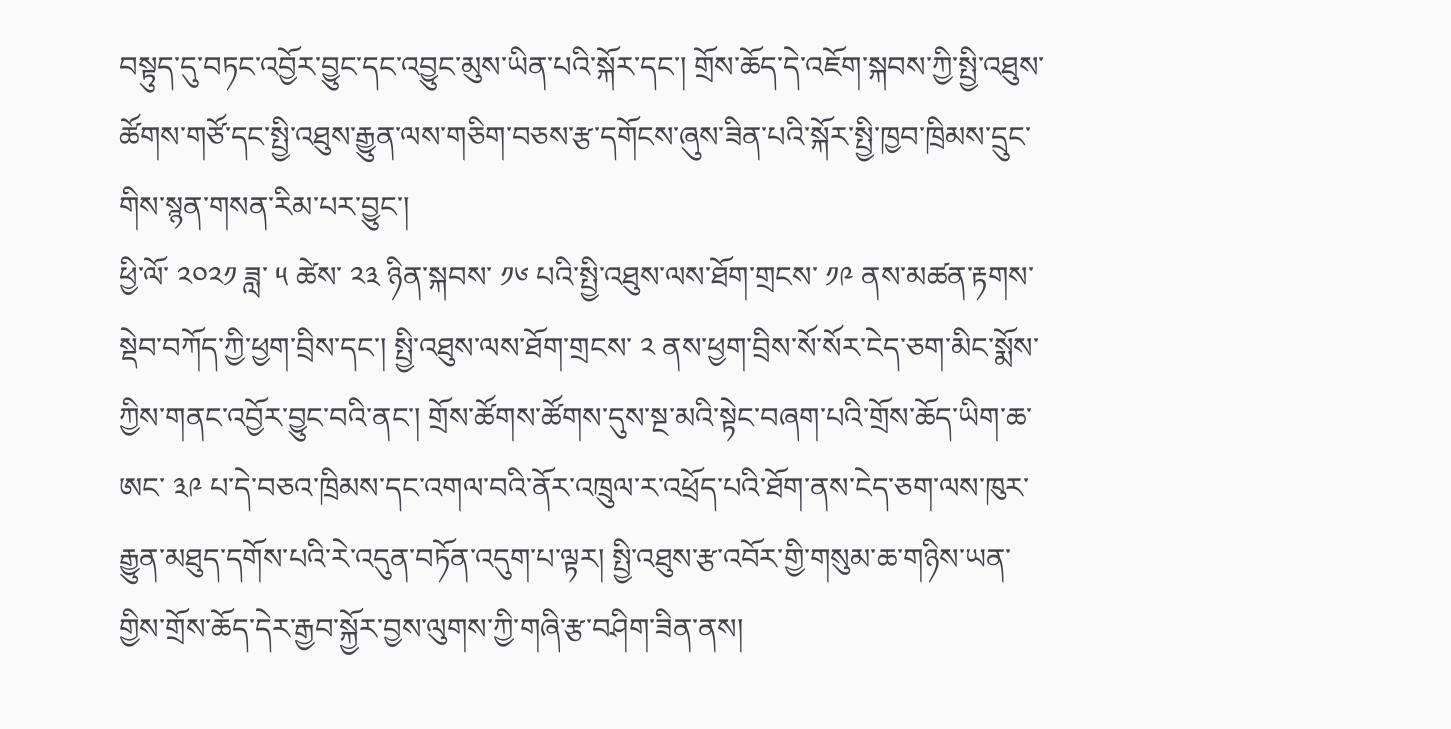བསྟུད་དུ་བཏང་འབྱོར་བྱུང་དང་འབྱུང་མུས་ཡིན་པའི་སྐོར་དང་། གྲོས་ཆོད་དེ་འཇོག་སྐབས་ཀྱི་སྤྱི་འཐུས་ཚོགས་གཙོ་དང་སྤྱི་འཐུས་རྒྱུན་ལས་གཅིག་བཅས་རྩ་དགོངས་ཞུས་ཟིན་པའི་སྐོར་སྤྱི་ཁྱབ་ཁྲིམས་དྲུང་གིས་སྙན་གསན་རིམ་པར་བྱུང་།
ཕྱི་ལོ་ ༢༠༢༡ ཟླ་ ༥ ཚེས་ ༢༣ ཉིན་སྐབས་ ༡༦ པའི་སྤྱི་འཐུས་ལས་ཐོག་གྲངས་ ༡༩ ནས་མཚན་རྟགས་སྡེབ་བཀོད་ཀྱི་ཕྱག་བྲིས་དང་། སྤྱི་འཐུས་ལས་ཐོག་གྲངས་ ༢ ནས་ཕྱག་བྲིས་སོ་སོར་ངེད་ཅག་མིང་སྨོས་ཀྱིས་གནང་འབྱོར་བྱུང་བའི་ནང་། གྲོས་ཚོགས་ཚོགས་དུས་སྔ་མའི་སྟེང་བཞག་པའི་གྲོས་ཆོད་ཡིག་ཆ་ཨང་ ༣༩ པ་དེ་བཅའ་ཁྲིམས་དང་འགལ་བའི་ནོར་འཁྲུལ་ར་འཕྲོད་པའི་ཐོག་ནས་ངེད་ཅག་ལས་ཁུར་རྒྱུན་མཐུད་དགོས་པའི་རེ་འདུན་བཏོན་འདུག་པ་ལྟར། སྤྱི་འཐུས་རྩ་འབོར་གྱི་གསུམ་ཆ་གཉིས་ཡན་གྱིས་གྲོས་ཆོད་དེར་རྒྱབ་སྐྱོར་བྱས་ལུགས་ཀྱི་གཞི་རྩ་བཤིག་ཟིན་ནས།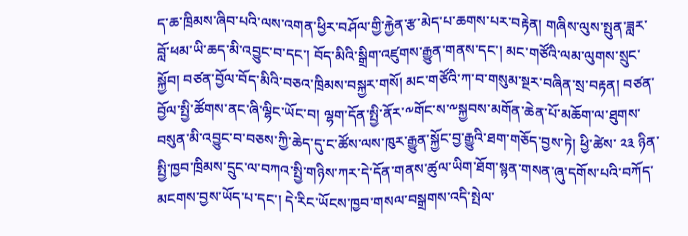ད་ཆ་ཁྲིམས་ཞིབ་པའི་ལས་འགན་ཕྱིར་བཤོལ་གྱི་རྐྱེན་རྩ་མེད་པ་ཆགས་པར་བརྟེན། གཞིས་ལུས་སྤུན་ཟླར་བློ་ཕམ་ཡི་ཆད་མི་འབྱུང་བ་དང་། བོད་མིའི་སྒྲིག་འཛུགས་རྒྱུན་གནས་དང་། མང་གཙོའི་ལམ་ལུགས་སྲུང་སྐྱོབ། བཙན་བྱོལ་བོད་མིའི་བཅའ་ཁྲིམས་བསྐྱར་གསོ། མང་གཙོའི་ཀ་བ་གསུམ་སྔར་བཞིན་སྲ་བརྟན། བཙན་བྱོལ་སྤྱི་ཚོགས་ནང་ཞི་ལྷིང་ཡོང་བ། ལྷག་དོན་སྤྱི་ནོར་༸གོང་ས་༸སྐྱབས་མགོན་ཆེན་པོ་མཆོག་ལ་ཐུགས་བསུན་མི་འབྱུང་བ་བཅས་ཀྱི་ཆེད་དུ་ང་ཚོས་ལས་ཁུར་རྒྱུན་སྐྱོང་བྱ་རྒྱུའི་ཐག་གཅོད་བྱས་ཏེ། ཕྱི་ཚེས་ ༢༣ ཉིན་སྤྱི་ཁྱབ་ཁྲིམས་དྲུང་ལ་བཀའ་སྤྱི་གཉིས་ཀར་དེ་དོན་གནས་ཚུལ་ཡིག་ཐོག་སྙན་གསན་ཞུ་དགོས་པའི་བཀོད་མངགས་བྱས་ཡོད་པ་དང་། དེ་རིང་ཡོངས་ཁྱབ་གསལ་བསྒྲགས་འདི་སྤེལ་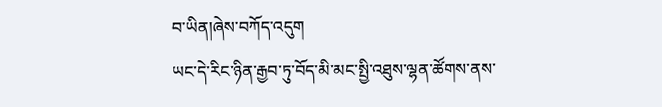བ་ཡིན།ཞེས་བཀོད་འདུག
ཡང་དེ་རིང་ཉིན་རྒྱབ་ཏུ་བོད་མི་མང་སྤྱི་འཐུས་ལྷན་ཚོགས་ནས་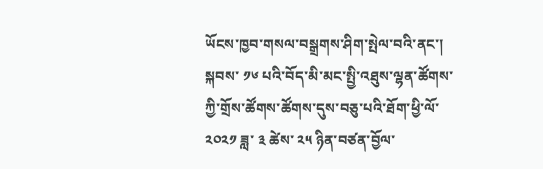ཡོངས་ཁྱབ་གསལ་བསྒྲགས་ཤིག་སྤེལ་བའི་ནང་། སྐབས་ ༡༦ པའི་བོད་མི་མང་སྤྱི་འཐུས་ལྷན་ཚོགས་ཀྱི་གྲོས་ཚོགས་ཚོགས་དུས་བཅུ་པའི་ཐོག་ཕྱི་ལོ་ ༢༠༢༡ ཟླ་ ༣ ཚེས་ ༢༥ ཉིན་བཙན་བྱོལ་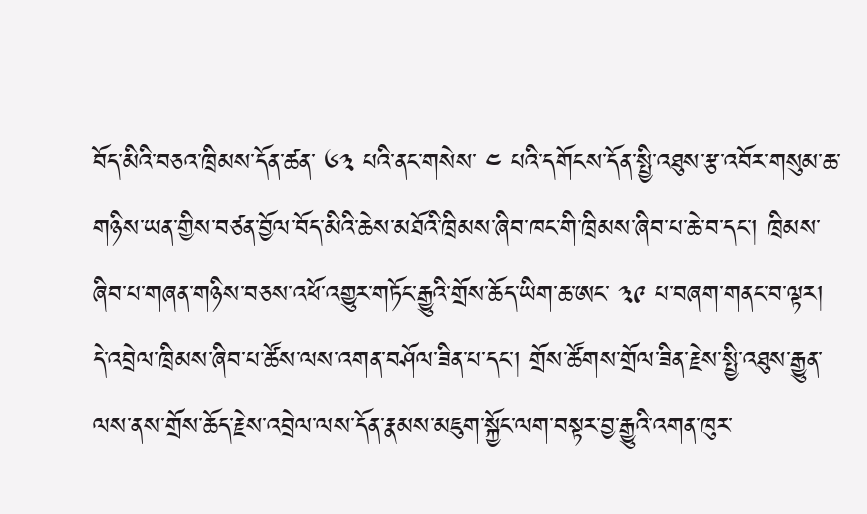བོད་མིའི་བཅའ་ཁྲིམས་དོན་ཚན་ ༦༣ པའི་ནང་གསེས་ ༤ པའི་དགོངས་དོན་སྤྱི་འཐུས་རྩ་འབོར་གསུམ་ཆ་གཉིས་ཡན་གྱིས་བཙན་བྱོལ་བོད་མིའི་ཆེས་མཐོའི་ཁྲིམས་ཞིབ་ཁང་གི་ཁྲིམས་ཞིབ་པ་ཆེ་བ་དང་། ཁྲིམས་ཞིབ་པ་གཞན་གཉིས་བཅས་འཕོ་འགྱུར་གཏོང་རྒྱུའི་གྲོས་ཆོད་ཡིག་ཆ་ཨང་ ༣༩ པ་བཞག་གནང་བ་ལྟར། དེ་འབྲེལ་ཁྲིམས་ཞིབ་པ་ཚོས་ལས་འགན་བཤོལ་ཟིན་པ་དང་། གྲོས་ཚོགས་གྲོལ་ཟིན་རྗེས་སྤྱི་འཐུས་རྒྱུན་ལས་ནས་གྲོས་ཆོད་རྗེས་འབྲེལ་ལས་དོན་རྣམས་མཇུག་སྐྱོང་ལག་བསྟར་བྱ་རྒྱུའི་འགན་ཁུར་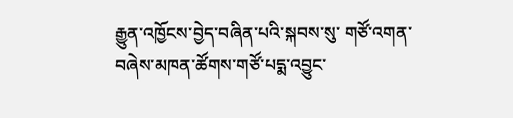རྒྱུན་འཁྱོངས་བྱེད་བཞིན་པའི་སྐབས་སུ་ གཙོ་འགན་བཞེས་མཁན་ཚོགས་གཙོ་པདྨ་འབྱུང་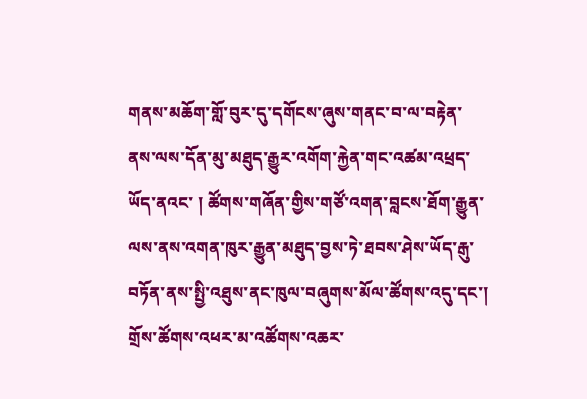གནས་མཆོག་གློ་བུར་དུ་དགོངས་ཞུས་གནང་བ་ལ་བརྟེན་ནས་ལས་དོན་མུ་མཐུད་རྒྱུར་འགོག་རྐྱེན་གང་འཚམ་འཕྲད་ཡོད་ནའང་ ། ཚོགས་གཞོན་གྱིས་གཙོ་འགན་བླངས་ཐོག་རྒྱུན་ལས་ནས་འགན་ཁུར་རྒྱུན་མཐུད་བྱས་ཏེ་ཐབས་ཤེས་ཡོད་རྒུ་བཏོན་ནས་སྤྱི་འཐུས་ནང་ཁུལ་བཞུགས་མོལ་ཚོགས་འདུ་དང་། གྲོས་ཚོགས་འཕར་མ་འཚོགས་འཆར་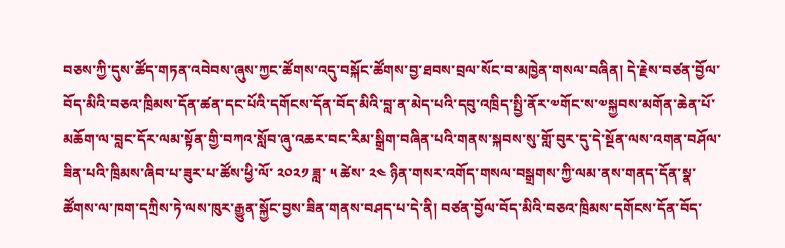བཅས་ཀྱི་དུས་ཚོད་གཏན་འབེབས་ཞུས་ཀྱང་ཚོགས་འདུ་བསྐོང་ཚོགས་བྱ་ཐབས་བྲལ་སོང་བ་མཁྱེན་གསལ་བཞིན། དེ་རྗེས་བཙན་བྱོལ་བོད་མིའི་བཅའ་ཁྲིམས་དོན་ཚན་དང་པོའི་དགོངས་དོན་བོད་མིའི་བླ་ན་མེད་པའི་དབུ་འཁྲིད་སྤྱི་ནོར་༧གོང་ས་༧སྐྱབས་མགོན་ཆེན་པོ་མཆོག་ལ་བླང་དོར་ལམ་སྟོན་གྱི་བཀའ་སློབ་ཞུ་འཆར་བང་རིམ་སྒྲིག་བཞིན་པའི་གནས་སྐབས་སུ་གློ་བུར་དུ་དེ་སྔོན་ལས་འགན་བཤོལ་ཟིན་པའི་ཁྲིམས་ཞིབ་པ་ཟུར་པ་ཚོས་ཕྱི་ལོ་ ༢༠༢༡ ཟླ་ ༥ ཚེས་ ༢༤ ཉིན་གསར་འགོད་གསལ་བསྒྲགས་ཀྱི་ལམ་ནས་གནད་དོན་སྣ་ཚོགས་ལ་ཁག་དཀྲིས་ཏེ་ལས་ཁུར་རྒྱུན་སྐྱོང་བྱས་ཟིན་གནས་བཤད་པ་དེ་ནི། བཙན་བྱོལ་བོད་མིའི་བཅའ་ཁྲིམས་དགོངས་དོན་བོད་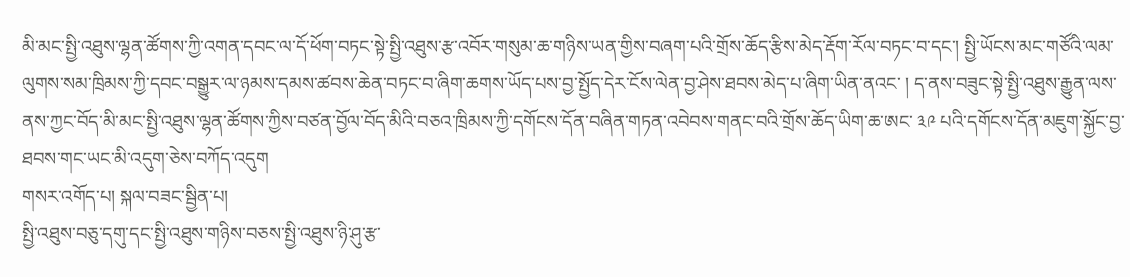མི་མང་སྤྱི་འཐུས་ལྷན་ཚོགས་ཀྱི་འགན་དབང་ལ་དོ་ཕོག་བཏང་སྟེ་སྤྱི་འཐུས་རྩ་འབོར་གསུམ་ཆ་གཉིས་ཡན་གྱིས་བཞག་པའི་གྲོས་ཆོད་རྩིས་མེད་རྡོག་རོལ་བཏང་བ་དང་། སྤྱི་ཡོངས་མང་གཙོའི་ལམ་ལུགས་སམ་ཁྲིམས་ཀྱི་དབང་བསྒྱུར་ལ་ཉམས་དམས་ཚབས་ཆེན་བཏང་བ་ཞིག་ཆགས་ཡོད་པས་བྱ་སྤྱོད་དེར་ངོས་ལེན་བྱ་ཤེས་ཐབས་མེད་པ་ཞིག་ཡིན་ནའང་ ། ད་ནས་བཟུང་སྟེ་སྤྱི་འཐུས་རྒྱུན་ལས་ནས་ཀྱང་བོད་མི་མང་སྤྱི་འཐུས་ལྷན་ཚོགས་ཀྱིས་བཙན་བྱོལ་བོད་མིའི་བཅའ་ཁྲིམས་ཀྱི་དགོངས་དོན་བཞིན་གཏན་འབེབས་གནང་བའི་གྲོས་ཆོད་ཡིག་ཆ་ཨང་ ༣༩ པའི་དགོངས་དོན་མཇུག་སྐྱོང་བྱ་ཐབས་གང་ཡང་མི་འདུག་ཅེས་བཀོད་འདུག
གསར་འགོད་པ། སྐལ་བཟང་སྦྱིན་པ།
སྤྱི་འཐུས་བཅུ་དགུ་དང་སྤྱི་འཐུས་གཉིས་བཅས་སྤྱི་འཐུས་ཉི་ཤུ་རྩ་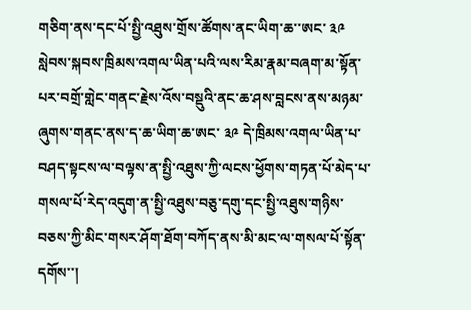གཅིག་ནས་དང་པོ་སྤྱི་འཐུས་གྲོས་ཚོགས་ནང་ཡིག་ཆ་་ཨང་ ༣༩ སླེབས་སྐབས་ཁྲིམས་འགལ་ཡིན་པའི་ལས་རིམ་རྣམ་བཞག་མ་སྟོན་པར་བགྲོ་གླེང་གནང་རྗེས་འོས་བསྡུའི་ནང་ཆ་ཤས་བླངས་ནས་མཉམ་ཞུགས་གནང་ནས་ད་ཆ་ཡིག་ཆ་ཨང་ ༣༩ དེ་ཁྲིམས་འགལ་ཡིན་པ་བཤད་སྟངས་ལ་བལྟས་ན་སྤྱི་འཐུས་ཀྱི་ལངས་ཕྱོགས་གཏན་པོ་མེད་པ་གསལ་པོ་རེད་འདུག་ན་སྤྱི་འཐུས་བཅུ་དགུ་དང་སྤྱི་འཐུས་གཉིས་བཅས་ཀྱི་མིང་གསར་ཤོག་ཐོག་བཀོད་ནས་མི་མང་ལ་གསལ་པོ་སྟོན་དགོས་་།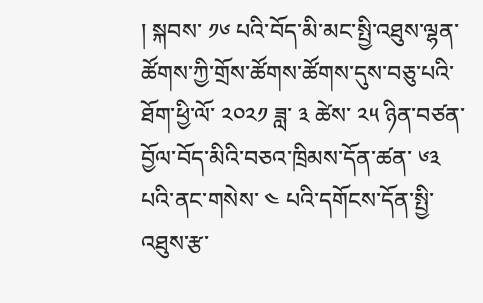། སྐབས་ ༡༦ པའི་བོད་མི་མང་སྤྱི་འཐུས་ལྷན་ཚོགས་ཀྱི་གྲོས་ཚོགས་ཚོགས་དུས་བཅུ་པའི་ཐོག་ཕྱི་ལོ་ ༢༠༢༡ ཟླ་ ༣ ཚེས་ ༢༥ ཉིན་བཙན་བྱོལ་བོད་མིའི་བཅའ་ཁྲིམས་དོན་ཚན་ ༦༣ པའི་ནང་གསེས་ ༤ པའི་དགོངས་དོན་སྤྱི་འཐུས་རྩ་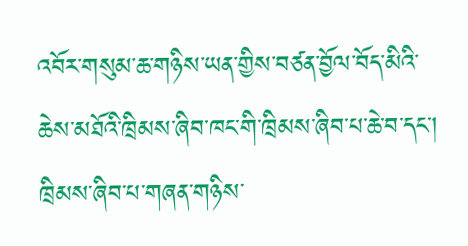འབོར་གསུམ་ཆ་གཉིས་ཡན་གྱིས་བཙན་བྱོལ་བོད་མིའི་ཆེས་མཐོའི་ཁྲིམས་ཞིབ་ཁང་གི་ཁྲིམས་ཞིབ་པ་ཆེ་བ་དང་། ཁྲིམས་ཞིབ་པ་གཞན་གཉིས་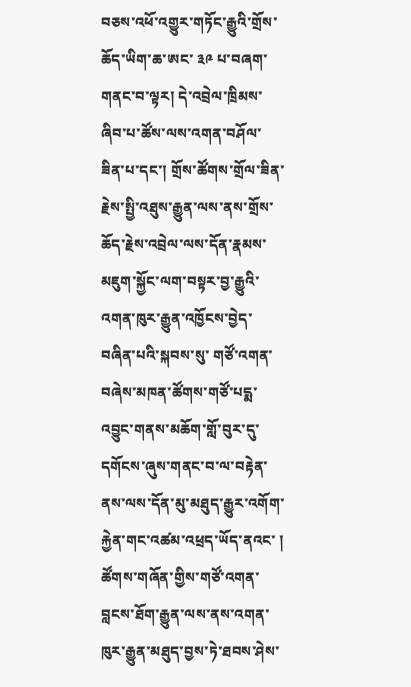བཅས་འཕོ་འགྱུར་གཏོང་རྒྱུའི་གྲོས་ཆོད་ཡིག་ཆ་ཨང་ ༣༩ པ་བཞག་གནང་བ་ལྟར། དེ་འབྲེལ་ཁྲིམས་ཞིབ་པ་ཚོས་ལས་འགན་བཤོལ་ཟིན་པ་དང་། གྲོས་ཚོགས་གྲོལ་ཟིན་རྗེས་སྤྱི་འཐུས་རྒྱུན་ལས་ནས་གྲོས་ཆོད་རྗེས་འབྲེལ་ལས་དོན་རྣམས་མཇུག་སྐྱོང་ལག་བསྟར་བྱ་རྒྱུའི་འགན་ཁུར་རྒྱུན་འཁྱོངས་བྱེད་བཞིན་པའི་སྐབས་སུ་ གཙོ་འགན་བཞེས་མཁན་ཚོགས་གཙོ་པདྨ་འབྱུང་གནས་མཆོག་གློ་བུར་དུ་དགོངས་ཞུས་གནང་བ་ལ་བརྟེན་ནས་ལས་དོན་མུ་མཐུད་རྒྱུར་འགོག་རྐྱེན་གང་འཚམ་འཕྲད་ཡོད་ནའང་ ། ཚོགས་གཞོན་གྱིས་གཙོ་འགན་བླངས་ཐོག་རྒྱུན་ལས་ནས་འགན་ཁུར་རྒྱུན་མཐུད་བྱས་ཏེ་ཐབས་ཤེས་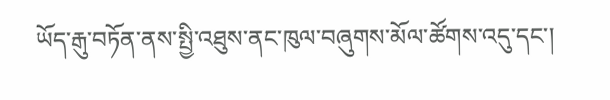ཡོད་རྒུ་བཏོན་ནས་སྤྱི་འཐུས་ནང་ཁུལ་བཞུགས་མོལ་ཚོགས་འདུ་དང་།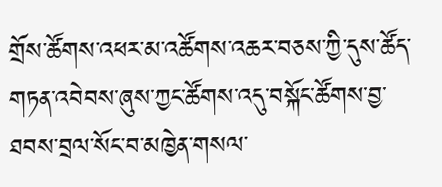གྲོས་ཚོགས་འཕར་མ་འཚོགས་འཆར་བཅས་ཀྱི་དུས་ཚོད་གཏན་འབེབས་ཞུས་ཀྱང་ཚོགས་འདུ་བསྐོང་ཚོགས་བྱ་ཐབས་བྲལ་སོང་བ་མཁྱེན་གསལ་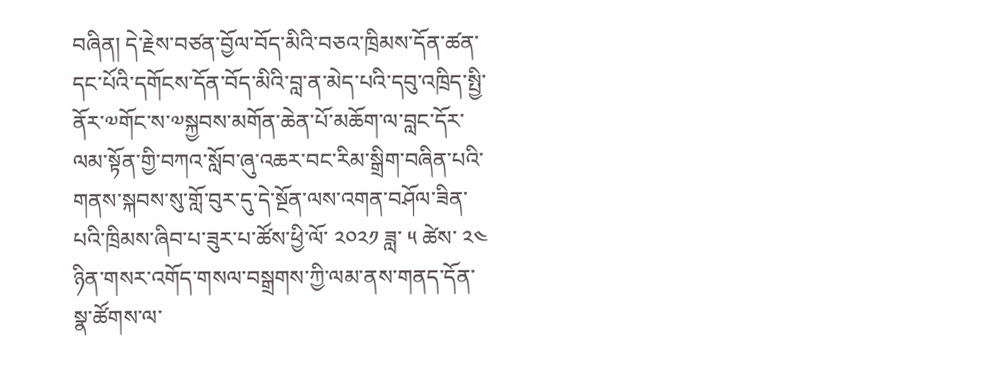བཞིན། དེ་རྗེས་བཙན་བྱོལ་བོད་མིའི་བཅའ་ཁྲིམས་དོན་ཚན་དང་པོའི་དགོངས་དོན་བོད་མིའི་བླ་ན་མེད་པའི་དབུ་འཁྲིད་སྤྱི་ནོར་༧གོང་ས་༧སྐྱབས་མགོན་ཆེན་པོ་མཆོག་ལ་བླང་དོར་ལམ་སྟོན་གྱི་བཀའ་སློབ་ཞུ་འཆར་བང་རིམ་སྒྲིག་བཞིན་པའི་གནས་སྐབས་སུ་གློ་བུར་དུ་དེ་སྔོན་ལས་འགན་བཤོལ་ཟིན་པའི་ཁྲིམས་ཞིབ་པ་ཟུར་པ་ཚོས་ཕྱི་ལོ་ ༢༠༢༡ ཟླ་ ༥ ཚེས་ ༢༤ ཉིན་གསར་འགོད་གསལ་བསྒྲགས་ཀྱི་ལམ་ནས་གནད་དོན་སྣ་ཚོགས་ལ་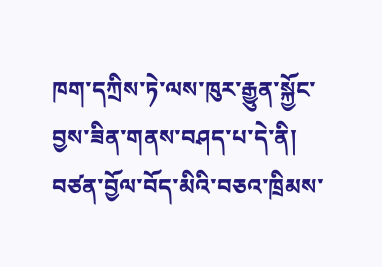ཁག་དཀྲིས་ཏེ་ལས་ཁུར་རྒྱུན་སྐྱོང་བྱས་ཟིན་གནས་བཤད་པ་དེ་ནི། བཙན་བྱོལ་བོད་མིའི་བཅའ་ཁྲིམས་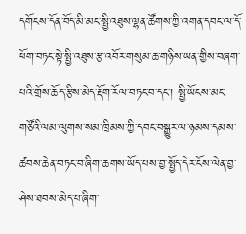དགོངས་དོན་བོད་མི་མང་སྤྱི་འཐུས་ལྷན་ཚོགས་ཀྱི་འགན་དབང་ལ་དོ་ཕོག་བཏང་སྟེ་སྤྱི་འཐུས་རྩ་འབོར་གསུམ་ཆ་གཉིས་ཡན་གྱིས་བཞག་པའི་གྲོས་ཆོད་རྩིས་མེད་རྡོག་རོལ་བཏང་བ་དང་། སྤྱི་ཡོངས་མང་གཙོའི་ལམ་ལུགས་སམ་ཁྲིམས་ཀྱི་དབང་བསྒྱུར་ལ་ཉམས་དམས་ཚབས་ཆེན་བཏང་བ་ཞིག་ཆགས་ཡོད་པས་བྱ་སྤྱོད་དེར་ངོས་ལེན་བྱ་ཤེས་ཐབས་མེད་པ་ཞིག་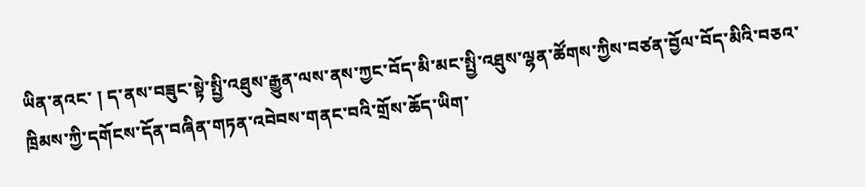ཡིན་ནའང་ ། ད་ནས་བཟུང་སྟེ་སྤྱི་འཐུས་རྒྱུན་ལས་ནས་ཀྱང་བོད་མི་མང་སྤྱི་འཐུས་ལྷན་ཚོགས་ཀྱིས་བཙན་བྱོལ་བོད་མིའི་བཅའ་ཁྲིམས་ཀྱི་དགོངས་དོན་བཞིན་གཏན་འབེབས་གནང་བའི་གྲོས་ཆོད་ཡིག་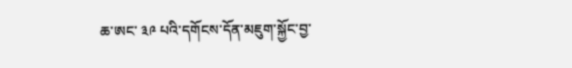ཆ་ཨང་ ༣༩ པའི་དགོངས་དོན་མཇུག་སྐྱོང་བྱ་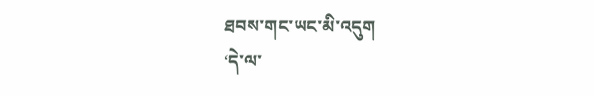ཐབས་གང་ཡང་མི་འདུག
‘དེ་ལ་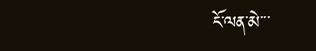ངོ་ལན་མེ་་་